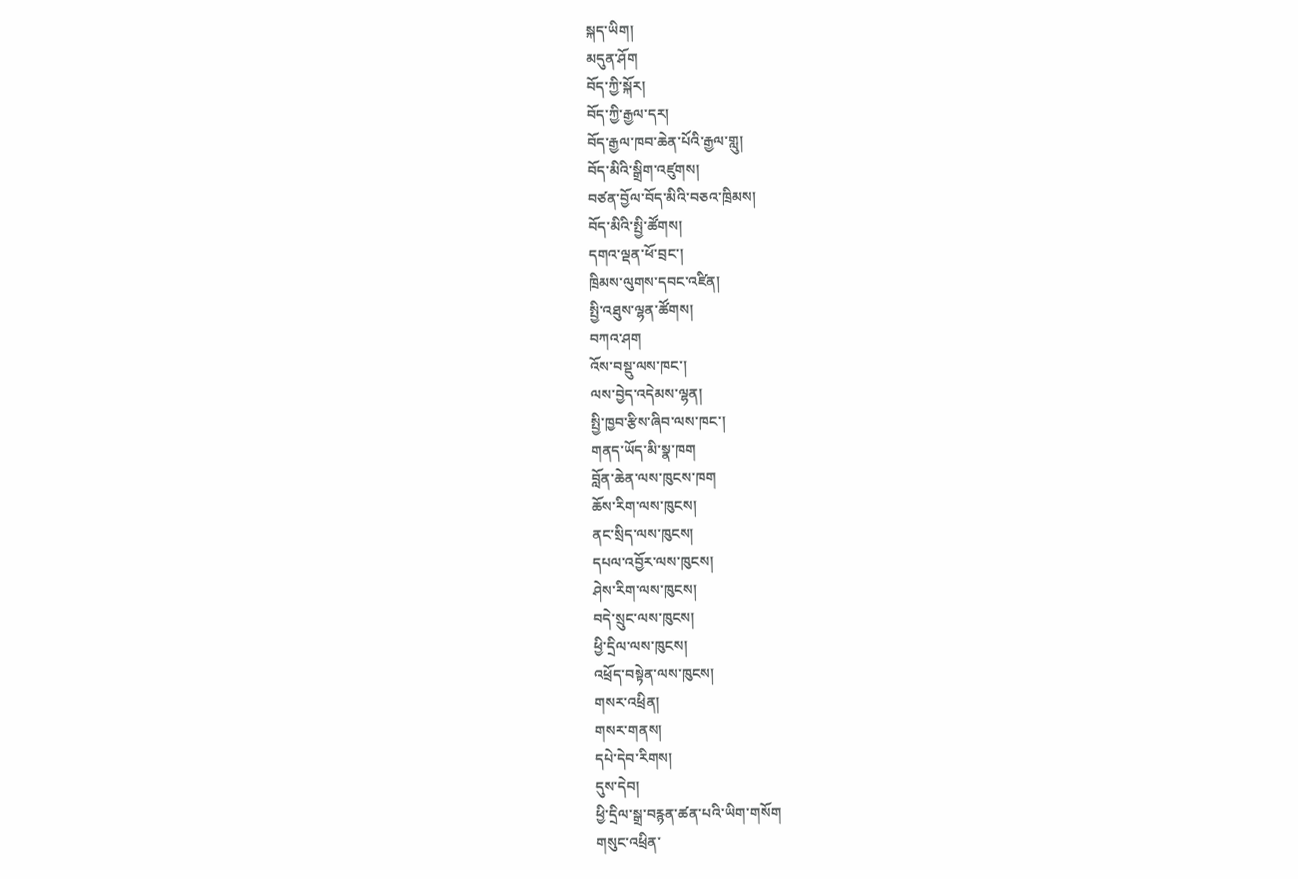སྐད་ཡིག།
མདུན་ཤོག
བོད་ཀྱི་སྐོར།
བོད་ཀྱི་རྒྱལ་དར།
བོད་རྒྱལ་ཁབ་ཆེན་པོའི་རྒྱལ་གླུ།
བོད་མིའི་སྒྲིག་འཛུགས།
བཙན་བྱོལ་བོད་མིའི་བཅའ་ཁྲིམས།
བོད་མིའི་སྤྱི་ཚོགས།
དགའ་ལྡན་ཕོ་བྲང་།
ཁྲིམས་ལུགས་དབང་འཛིན།
སྤྱི་འཐུས་ལྷན་ཚོགས།
བཀའ་ཤག
འོས་བསྡུ་ལས་ཁང་།
ལས་བྱེད་འདེམས་ལྷན།
སྤྱི་ཁྱབ་རྩིས་ཞིབ་ལས་ཁང་།
གནད་ཡོད་མི་སྣ་ཁག
བློན་ཆེན་ལས་ཁུངས་ཁག
ཆོས་རིག་ལས་ཁུངས།
ནང་སྲིད་ལས་ཁུངས།
དཔལ་འབྱོར་ལས་ཁུངས།
ཤེས་རིག་ལས་ཁུངས།
བདེ་སྲུང་ལས་ཁུངས།
ཕྱི་དྲིལ་ལས་ཁུངས།
འཕྲོད་བསྟེན་ལས་ཁུངས།
གསར་འཕྲིན།
གསར་གནས།
དཔེ་དེབ་རིགས།
དུས་དེབ།
ཕྱི་དྲིལ་སྒྲ་བརྙན་ཚན་པའི་ཡིག་གསོག
གསུང་འཕྲིན་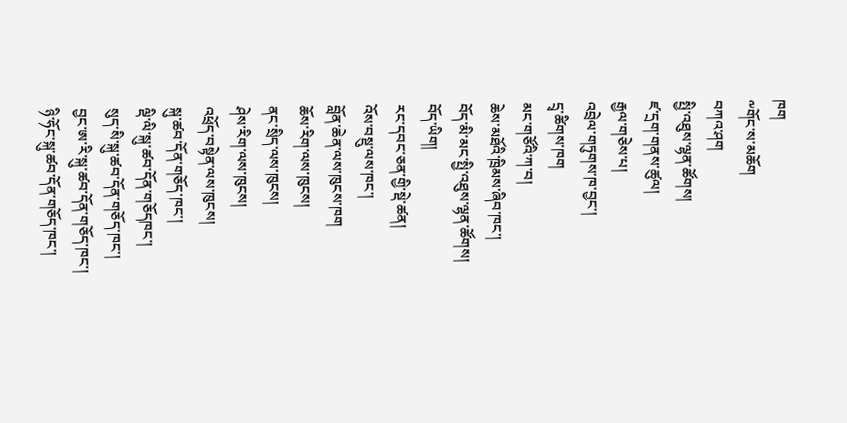ཁག
༸གོང་ས་མཆོག
བཀའ་ཤག
སྤྱི་འཐུས་ལྷན་ཚོགས།
ཛ་དྲག་གནས་ཚུལ།
རྒྱལ་གཅེས་པ།
འབྲེལ་གཏུགས་ཁ་བྱང་།
དྲྭ་ཚིགས་ཁག
མང་གཙོའི་ཀ་བ།
ཆེས་མཐོའི་ཁྲིམས་ཞིབ་ཁང་།
བོད་མི་མང་སྤྱི་འཐུས་ལྷན་ཚོགས།
བོད་ཡིག།
རང་དབང་ཅན་གྱི་སྡེ་ཚན།
འོས་བསྡུ་ལས་ཁང་།
བློན་ཆེན་ལས་ཁུངས་ཁག
ཆོས་རིག་ལས་ཁུངས།
ནང་སྲིད་ལས་ཁུངས།
ཤེས་རིག་ལས་ཁུངས།
འཕྲོད་བསྟེན་ལས་ཁུངས།
སྐུ་ཚབ་དོན་གཅོད་ཁང་།
ལྡི་ལི་སྐུ་ཚབ་དོན་གཅོདཁང་།
སུད་སི་སྐུ་ཚབ་དོན་གཅོད་ཁང་།
བྱང་ཨ་རི་སྐུ་ཚབ་དོན་གཅོད་ཁང་།
ཉི་ཧོང་སྐུ་ཚབ་དོན་གཅོད་ཁང་།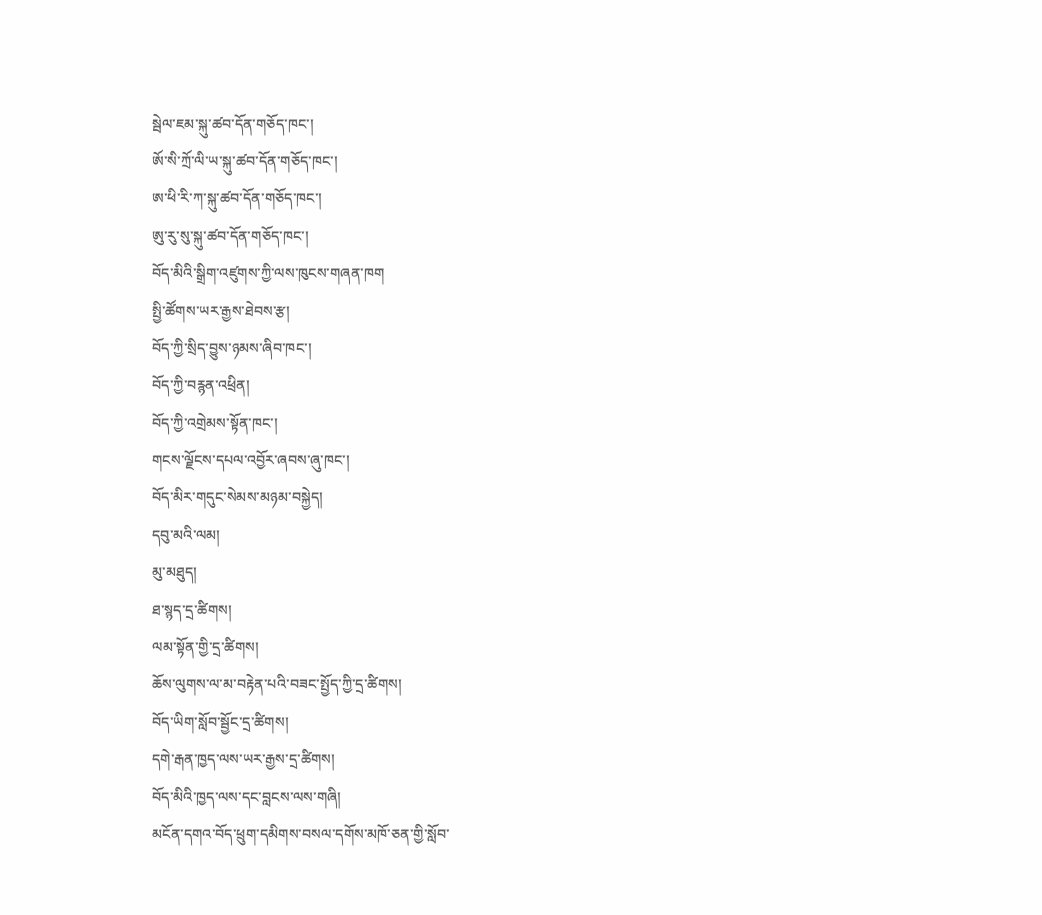སྦེལ་ཇམ་སྐུ་ཚབ་དོན་གཅོད་ཁང་།
ཨོ་སི་ཀྲོ་ལི་ཡ་སྐུ་ཚབ་དོན་གཅོད་ཁང་།
ཨ་ཕི་རི་ཀ་སྐུ་ཚབ་དོན་གཅོད་ཁང་།
ཨུ་རུ་སུ་སྐུ་ཚབ་དོན་གཅོད་ཁང་།
བོད་མིའི་སྒྲིག་འཛུགས་ཀྱི་ལས་ཁུངས་གཞན་ཁག
སྤྱི་ཚོགས་ཡར་རྒྱས་ཐེབས་རྩ།
བོད་ཀྱི་སྲིད་བྱུས་ཉམས་ཞིབ་ཁང་།
བོད་ཀྱི་བརྙན་འཕྲིན།
བོད་ཀྱི་འགྲེམས་སྟོན་ཁང་།
གངས་ལྗོངས་དཔལ་འབྱོར་ཞབས་ཞུ་ཁང་།
བོད་མིར་གདུང་སེམས་མཉམ་བསྐྱེད།
དབུ་མའི་ལམ།
མུ་མཐུད།
ཐ་སྙད་དྲ་ཚིགས།
ལམ་སྟོན་གྱི་དྲ་ཚིགས།
ཆོས་ལུགས་ལ་མ་བརྟེན་པའི་བཟང་སྤྱོད་ཀྱི་དྲ་ཚིགས།
བོད་ཡིག་སློབ་སྦྱོང་དྲ་ཚིགས།
དགེ་རྒན་ཁྱད་ལས་ཡར་རྒྱས་དྲ་ཚིགས།
བོད་མིའི་ཁྱད་ལས་དང་བླངས་ལས་གཞི།
མངོན་དགའ་བོད་ཕྲུག་དམིགས་བསལ་དགོས་མཁོ་ཅན་གྱི་སློབ་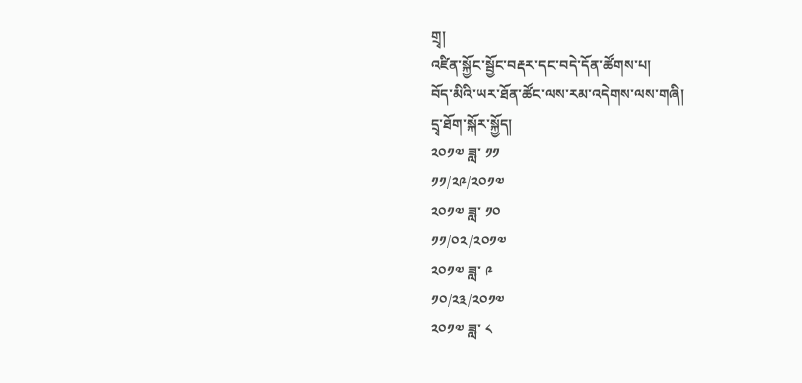གྲྭ།
འཛིན་སྐྱོང་སྦྱོང་བརྡར་དང་བདེ་དོན་ཚོགས་པ།
བོད་མིའི་ཡར་ཐོན་ཚོང་ལས་རམ་འདེགས་ལས་གཞི།
དྲྭ་ཐོག་སྐོར་སྐྱོད།
༢༠༡༧ ཟླ་ ༡༡
༡༡/༢༩/༢༠༡༧
༢༠༡༧ ཟླ་ ༡༠
༡༡/༠༢/༢༠༡༧
༢༠༡༧ ཟླ་ ༩
༡༠/༢༣/༢༠༡༧
༢༠༡༧ ཟླ་ ༨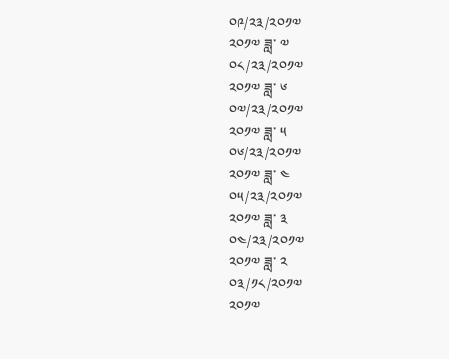༠༩/༢༣/༢༠༡༧
༢༠༡༧ ཟླ་ ༧
༠༨/༢༣/༢༠༡༧
༢༠༡༧ ཟླ་ ༦
༠༧/༢༣/༢༠༡༧
༢༠༡༧ ཟླ་ ༥
༠༦/༢༣/༢༠༡༧
༢༠༡༧ ཟླ་ ༤
༠༥/༢༣/༢༠༡༧
༢༠༡༧ ཟླ་ ༣
༠༤/༢༣/༢༠༡༧
༢༠༡༧ ཟླ་ ༢
༠༣/༡༨/༢༠༡༧
༢༠༡༧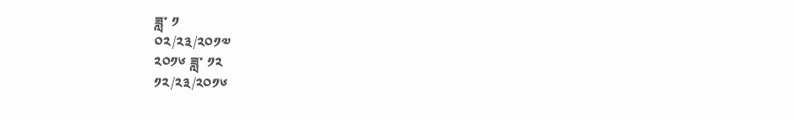ཟླ་ ༡
༠༢/༢༣/༢༠༡༧
༢༠༡༦ ཟླ་ ༡༢
༡༢/༢༣/༢༠༡༦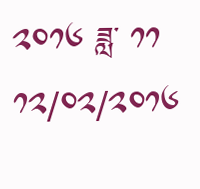༢༠༡༦ ཟླ་ ༡༡
༡༢/༠༢/༢༠༡༦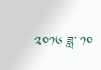༢༠༡༦ ཟླ་ ༡༠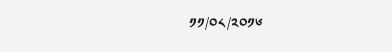༡༡/༠༨/༢༠༡༦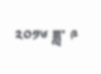༢༠༡༦ ཟླ་ ༩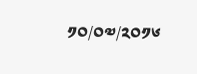༡༠/༠༧/༢༠༡༦